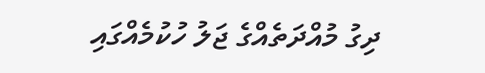ދިގު މުއްދަތެއްގެ ޖަލު ހުކުމެއްގައި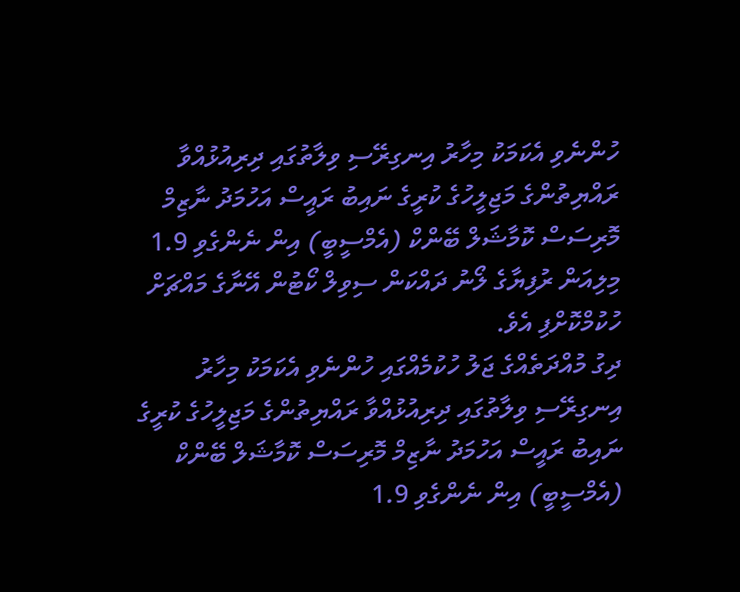ހުންނެވި އެކަމަކު މިހާރު އިނގިރޭސި ވިލާތުގައި ދިރިއުޅުއްވާ ރައްޔިތުންގެ މަޖިލީހުގެ ކުރީގެ ނައިބު ރައީސް އަހުމަދު ނާޒިމް މޮރިސަސް ކޮމާޝަލް ބޭންކް (އެމްސީބީ) އިން ނެންގެވި 1.9 މިލިއަން ރުފިޔާގެ ލޯނު ދައްކަން ސިވިލް ކޯޓުން އޭނާގެ މައްޗަށް ހުކުމްކޮށްފި އެވެ.
ދިގު މުއްދަތެއްގެ ޖަލު ހުކުމެއްގައި ހުންނެވި އެކަމަކު މިހާރު އިނގިރޭސި ވިލާތުގައި ދިރިއުޅުއްވާ ރައްޔިތުންގެ މަޖިލީހުގެ ކުރީގެ ނައިބު ރައީސް އަހުމަދު ނާޒިމް މޮރިސަސް ކޮމާޝަލް ބޭންކް (އެމްސީބީ) އިން ނެންގެވި 1.9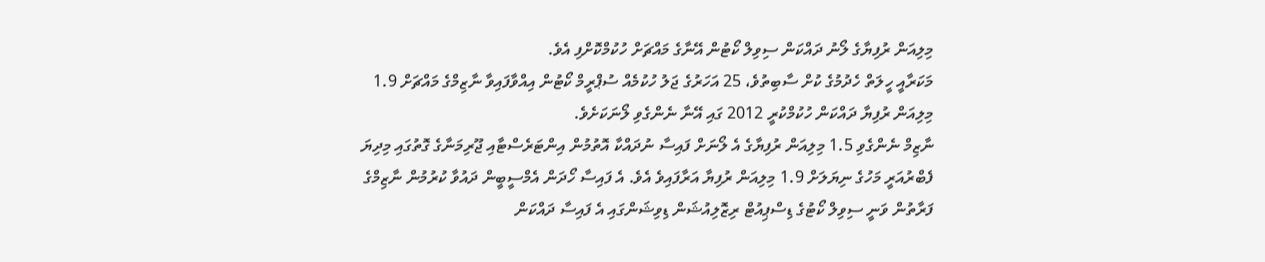މިލިއަން ރުފިޔާގެ ލޯނު ދައްކަން ސިވިލް ކޯޓުން އޭނާގެ މައްޗަށް ހުކުމްކޮށްފި އެވެ.
މަކަރާއީ ހީލަތް ހެދުމުގެ ކުށް ސާބިތުވެ، 25 އަހަރުގެ ޖަލު ހުކުމެއް ސުޕްރީމް ކޯޓުން އިއްވާފައިވާ ނާޒިމްގެ މައްޗަށް 1.9 މިލިއަން ރުފިޔާ ދައްކަން ހުކުމްކުރީ 2012 ގައި އޭނާ ނެންގެވި ލޯނަކަށެވެ.
ނާޒިމް ނެންގެވި 1.5 މިލިއަން ރުފިޔާގެ އެ ލޯނަށް ފައިސާ ނުދައްކާ އޮތުމުން އިންޓަރެސްޓާއި ޖޫރިމަނާގެ ގޮތުގައި މިދިޔަ ފެބްރުއަރީ މަހުގެ ނިޔަލަށް 1.9 މިލިއަން ރުފިޔާ އަރާފައިވެ އެވެ. އެ ފައިސާ ހޯދަން އެމްސީބީން ދައުވާ ކުރުމުން ނާޒިމްގެ ފަރާތުން ވަނީ ސިވިލް ކޯޓުގެ ޑިސްޕިއުޓް ރިޒޮލިއުޝަން ޑިވިޝަންގައި އެ ފައިސާ ދައްކަން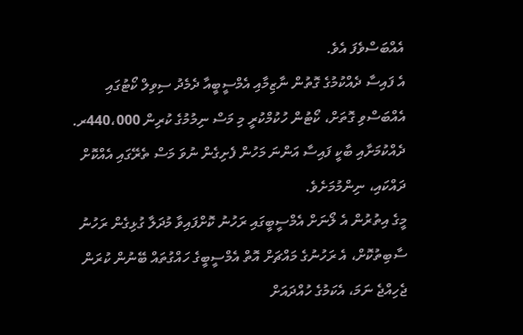އެއްބަސްވެފަ އެވެ.
އެ ފައިސާ ދެއްކުމުގެ ގޮތުން ނާޒިމާއި އެމްސީބީއާ ދެމެދު ސިވިލް ކޯޓުގައި އެއްބަސްވި ގޮތަށް، ކޯޓުން ހުކުމްކުރީ މި މަސް ނިމުމުގެ ކުރިން 440،000ރ. ދެއްކުމަށާއި ބާކީ ފައިސާ އަންނަ މަހުން ފެށިގެން ނުވަ މަސް ތެރޭގައި އެއްކޮށް ދައްކައި، ނިންމުމަށެވެ.
މީގެ އިތުރުން އެ ލޯނަށް އެމްސީބީގައި ރަހުނު ކޮށްފައިވާ މުދަލާ ގުޅިގެން ރަހުނު ސާބިތުކޮށް، އެ ރަހުނުގެ މައްޗަށް އޮތް އެމްސީބީގެ ހައްގުތައް ބޭނުން ކުރަން ޖެހިއްޖެ ނަމަ، އެކަމުގެ ހުއްދައަށް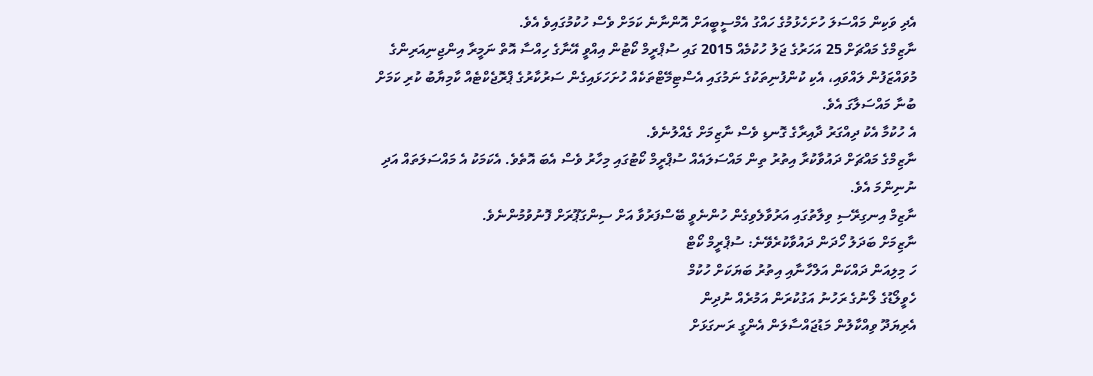އެދި ވަކިން މައްސަލަ ހުށަހެޅުމުގެ ހައްގު އެމްސީބީއަށް އޮންނާނެ ކަމަށް ވެސް ހުކުމުގައިވެ އެވެ.
ނާޒިމްގެ މައްޗަށް 25 އަހަރުގެ ޖަލު ހުކުމެއް 2015 ގައި ސުޕްރީމް ކޯޓުން އިއްވީ އޭނާގެ ހިއްސާ އޮތް ނަމީރާ އިންޖިނިއަރިންގެ މުވައްޒަފުން ލައްވައި، އެކި ކުންފުނިތަކުގެ ނަމުގައި އެސްޓިމޭޓްތަކެއް ހުށަހަޅައިގެން ސަރުކާރުގެ ޕްރޮޖެކްޓެއް ކާމިޔާބު ކުރި ކަމަށް ބުނާ މައްސަލާގަ އެވެ.
އެ ހުކުމާ އެކު ދިއްގަރު ދާއިރާގެ ގޮނޑި ވެސް ނާޒިމަށް ގެއްލުނެވެ.
ނާޒިމްގެ މައްޗަށް ދައުވާކުރާ އިތުރު ތިން މައްސަލައެއް ސުޕްރީމް ކޯޓުގައި މިހާރު ވެސް އެބަ އޮތެވެ. އެކަމަކު އެ މައްސަލަތައް އަދި ނުނިންމަ އެވެ.
ނާޒިމް އިނގިރޭސި ވިލާތުގައި އަރުވާލެވިގެން ހުންނެވީ ބޭސްފަރުވާ އަށް ސިންގަޕޫރަށް ފޮނުވުމުންނެވެ.
ނާޒިމަށް ބަދަލު ހޯދަން ދައުވާކުރެވޭނެ: ސުޕްރީމް ކޯޓް
ހަ މިލިއަން ދައްކަން އަލްހާނާއި އިތުރު ބަޔަކަށް ހުކުމް
ހެވީލޯޑުގެ ލޯނުގެ ރަހުނު އަގުކުރަން އަމުރެއް ނުދިން
އެރިޔަދޫ ވިއްކާލުން މަޑުޖައްސާލަން އެންގީ ރަނގަޅަށް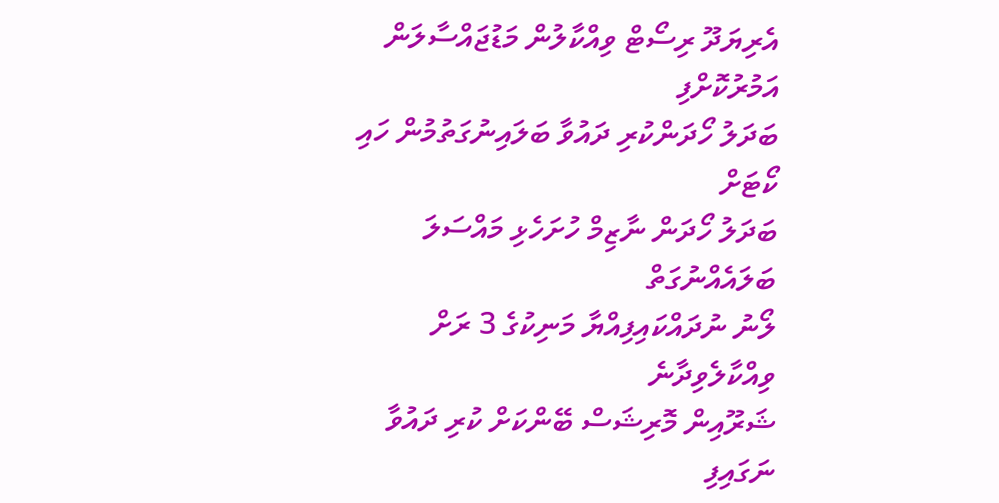އެރިޔަދޫ ރިސޯޓް ވިއްކާލުން މަޑުޖައްސާލަން އަމުރުކޮށްފި
ބަދަލު ހޯދަންކުރި ދައުވާ ބަލައިނުގަތުމުން ހައި ކޯޓަށް
ބަދަލު ހޯދަން ނާޒިމް ހުށަހެޅި މައްސަލަ ބަލައެއްނުގަތް
ލޯނު ނުދައްކައިފިއްޔާ މަނިކުގެ 3 ރަށް ވިއްކާލެވިދާނެ
ޝަރޫއިން މޮރިޝަސް ބޭންކަށް ކުރި ދައުވާ ނަގައިފި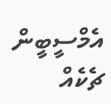އެމްސީބީން ޗެކެއް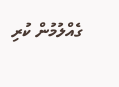ގެއްލުމުން ކުރި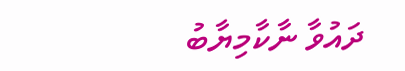ދައުވާ ނާކާމިޔާބު